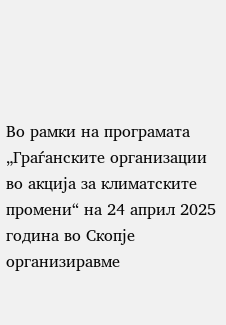Во рамки на програмата „Граѓанските организации во акција за климатските промени“ на 24 април 2025 година во Скопје организиравме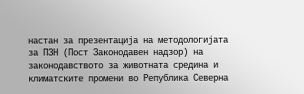настан за презентација на методологијата за ПЗН (Пост Законодавен надзор) на законодавството за животната средина и климатските промени во Република Северна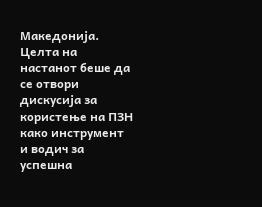Македонија.
Целта на настанот беше да се отвори дискусија за користење на ПЗН како инструмент и водич за успешна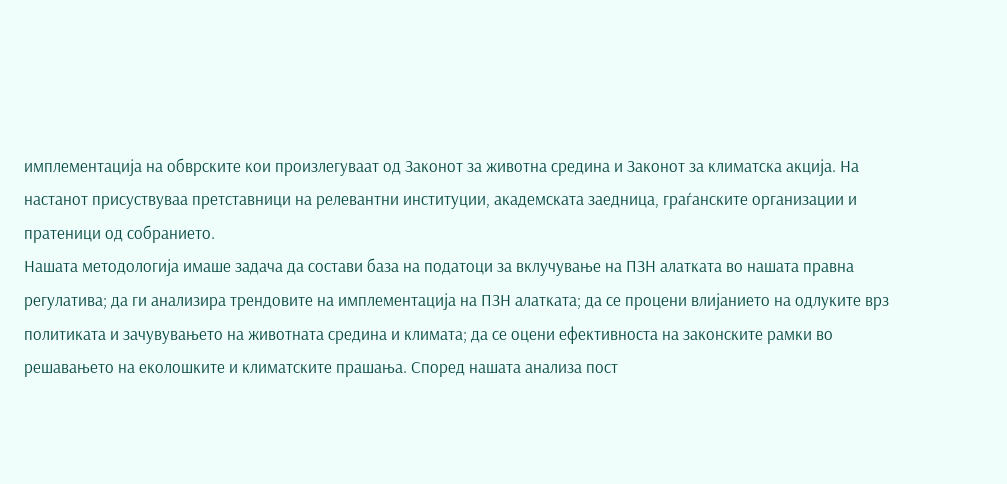имплементација на обврските кои произлегуваат од Законот за животна средина и Законот за климатска акција. На настанот присуствуваа претставници на релевантни институции, академската заедница, граѓанските организации и пратеници од собранието.
Нашата методологија имаше задача да состави база на податоци за вклучување на ПЗН алатката во нашата правна регулатива; да ги анализира трендовите на имплементација на ПЗН алатката; да се процени влијанието на одлуките врз политиката и зачувувањето на животната средина и климата; да се оцени ефективноста на законските рамки во решавањето на еколошките и климатските прашања. Според нашата анализа пост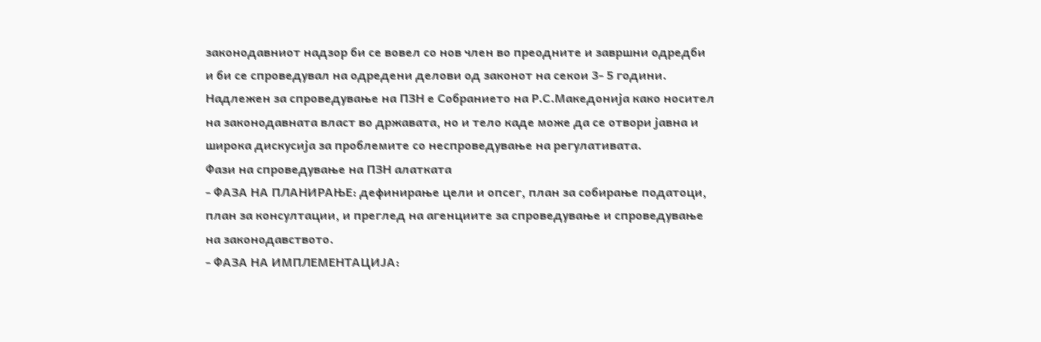законодавниот надзор би се вовел со нов член во преодните и завршни одредби и би се спроведувал на одредени делови од законот на секои 3- 5 години. Надлежен за спроведување на ПЗН е Собранието на Р.С.Македонија како носител на законодавната власт во државата, но и тело каде може да се отвори јавна и широка дискусија за проблемите со неспроведување на регулативата.
Фази на спроведување на ПЗН алатката
- ФАЗА НА ПЛАНИРАЊЕ: дефинирање цели и опсег, план за собирање податоци, план за консултации, и преглед на агенциите за спроведување и спроведување на законодавството.
- ФАЗА НА ИМПЛЕМЕНТАЦИЈА: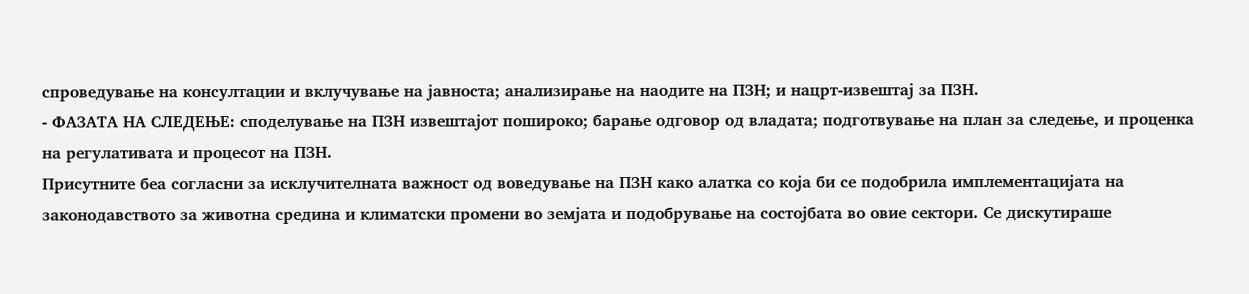спроведување на консултации и вклучување на јавноста; анализирање на наодите на ПЗН; и нацрт-извештај за ПЗН.
- ФАЗАТА НА СЛЕДЕЊЕ: споделување на ПЗН извештајот пошироко; барање одговор од владата; подготвување на план за следење, и проценка на регулативата и процесот на ПЗН.
Присутните беа согласни за исклучителната важност од воведување на ПЗН како алатка со која би се подобрила имплементацијата на законодавството за животна средина и климатски промени во земјата и подобрување на состојбата во овие сектори. Се дискутираше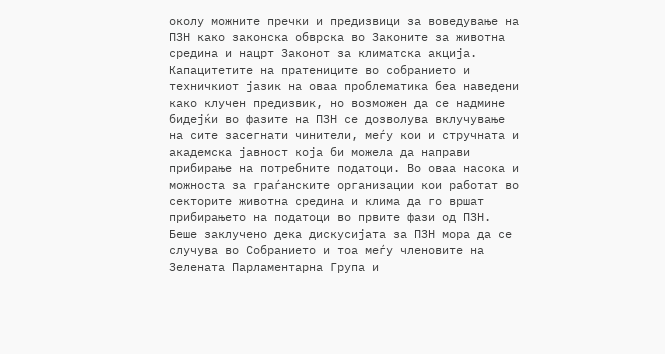околу можните пречки и предизвици за воведување на ПЗН како законска обврска во Законите за животна средина и нацрт Законот за климатска акција.
Капацитетите на пратениците во собранието и техничкиот јазик на оваа проблематика беа наведени како клучен предизвик, но возможен да се надмине бидејќи во фазите на ПЗН се дозволува вклучување на сите засегнати чинители, меѓу кои и стручната и академска јавност која би можела да направи прибирање на потребните податоци. Во оваа насока и можноста за граѓанските организации кои работат во секторите животна средина и клима да го вршат прибирањето на податоци во првите фази од ПЗН.
Беше заклучено дека дискусијата за ПЗН мора да се случува во Собранието и тоа меѓу членовите на Зелената Парламентарна Група и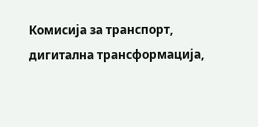Комисија за транспорт, дигитална трансформација,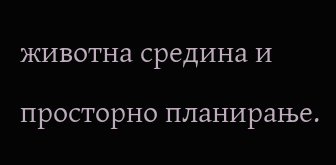животна средина и просторно планирање.